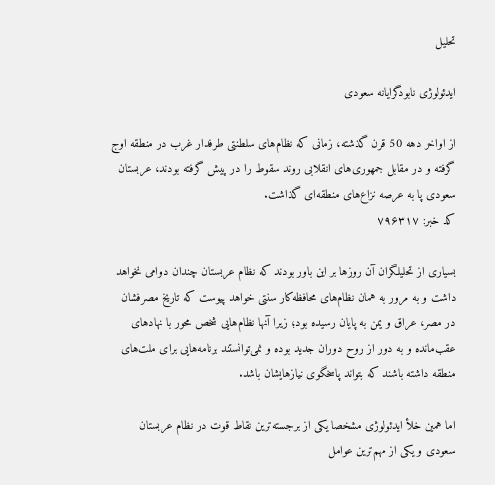تحلیل

ایدئولوژی نابود‌گرایانه سعودی

از اواخر دهه 50 قرن گذشته، زمانی که نظام‌های سلطنتی طرفدار غرب در منطقه اوج گرفته و در مقابل جمهوری‌های انقلابی روند سقوط را در پیش گرفته بودند، عربستان سعودی پا به عرصه نزاع‌های منطقه‌ای گذاشت.
کد خبر: ۷۹۶۳۱۷

بسیاری از تحلیلگران آن روزها بر این باور بودند که نظام عربستان چندان دوامی نخواهد داشت و به مرور به همان نظام‌های محافظه‌کار سنتی خواهد پیوست که تاریخ مصرفشان در مصر، عراق و یمن به پایان رسیده بود؛ زیرا آنها نظام‌هایی شخص محور با نهادهای عقب‌مانده و به دور از روح دوران جدید بوده و نمی‌توانستند برنامه‌هایی برای ملت‌های منطقه داشته باشند که بتواند پاسخگوی نیازهایشان باشد.

اما همین خلأ اید‌ئولوژی مشخصا یکی از برجسته‌ترین نقاط قوت در نظام عربستان سعودی و یکی از مهم‌ترین عوامل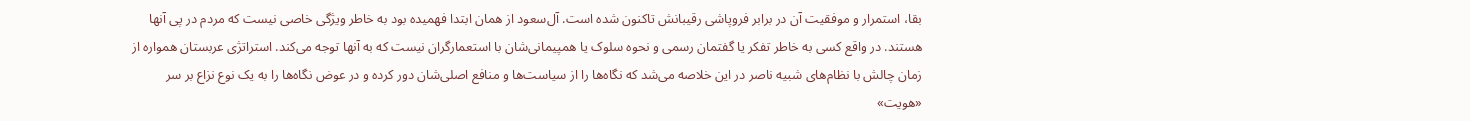بقا، استمرار و موفقیت آن در برابر فروپاشی رقیبانش تاکنون شده است. آل‌سعود از همان ابتدا فهمیده بود به خاطر ویژگی خاصی نیست که مردم در پی آنها هستند. در واقع کسی به خاطر تفکر یا گفتمان رسمی و نحوه سلوک یا همپیمانی‌شان با استعمارگران نیست که به آنها توجه می‌کند. استراتژی عربستان همواره از زمان چالش با نظام‌های شبیه ناصر در این خلاصه می‌شد که نگاه‌ها را از سیاست‌ها و منافع اصلی‌شان دور کرده و در عوض نگاه‌ها را به یک نوع نزاع بر سر «هویت»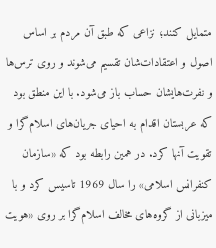متمایل کنند؛ نزاعی که طبق آن مردم بر اساس اصول و اعتقادات‌شان تقسیم می‌شوند و روی ترس‌ها و نفرت‌هایشان حساب باز می‌شود. با این منطق بود که عربستان اقدام به احیای جریان‌های اسلام‌گرا و تقویت آنها کرد. در همین رابطه بود که «سازمان کنفرانس اسلامی» را سال 1969 تاسیس کرد و با میزبانی از گروه‌های مخالف اسلام‌گرا بر روی «هویت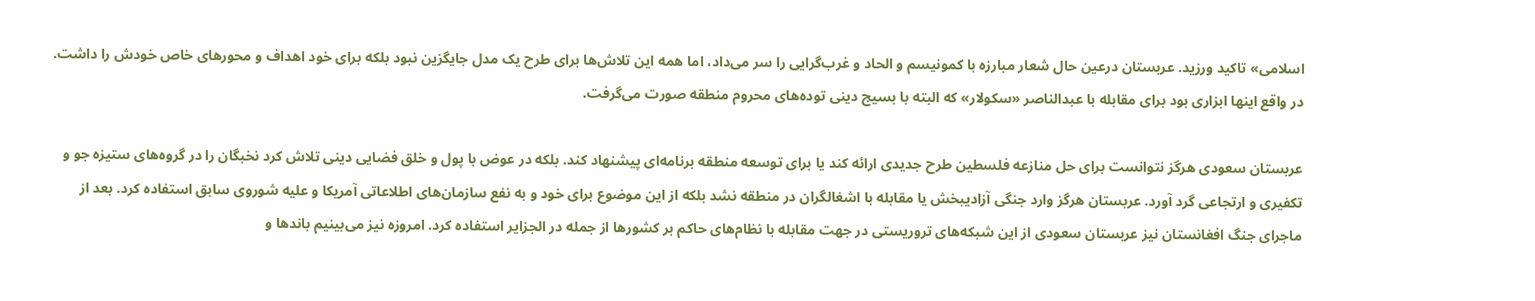اسلامی» تاکید ورزید. عربستان درعین حال شعار مبارزه با کمونیسم و الحاد و غرب‌گرایی را سر می‌داد، اما همه این تلاش‌ها برای طرح یک مدل جایگزین نبود بلکه برای خود اهداف و محورهای خاص خودش را داشت. در واقع اینها ابزاری بود برای مقابله با عبدالناصر «سکولار» که البته با بسیج دینی توده‌های محروم منطقه صورت می‌گرفت.

عربستان سعودی هرگز نتوانست برای حل منازعه فلسطین طرح جدیدی ارائه کند یا برای توسعه منطقه برنامه‌ای پیشنهاد کند. بلکه در عوض با پول و خلق فضایی دینی تلاش کرد نخبگان را در گروه‌های ستیزه جو و تکفیری و ارتجاعی گرد آورد. عربستان هرگز وارد جنگی آزادیبخش یا مقابله با اشغالگران در منطقه نشد بلکه از این موضوع برای خود و به نفع سازمان‌های اطلاعاتی آمریکا و علیه شوروی سابق استفاده کرد. بعد از ماجرای جنگ افغانستان نیز عربستان سعودی از این شبکه‌های تروریستی در جهت مقابله با نظام‌های حاکم بر کشورها از جمله در الجزایر استفاده کرد. امروزه نیز می‌بینیم باندها و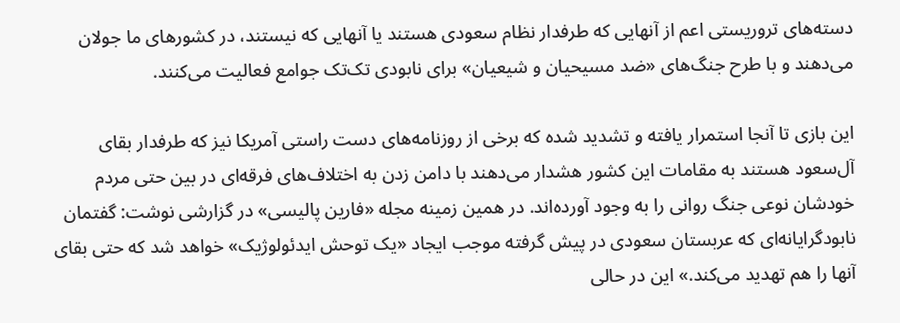دسته‌های تروریستی اعم از آنهایی که طرفدار نظام سعودی هستند یا آنهایی که نیستند، در کشورهای ما جولان می‌دهند و با طرح جنگ‌های «ضد مسیحیان و شیعیان» برای نابودی تک‌تک جوامع فعالیت می‌کنند.

این بازی تا آنجا استمرار یافته و تشدید شده که برخی از روزنامه‌های دست راستی آمریکا نیز که طرفدار بقای آل‌سعود هستند به مقامات این کشور هشدار می‌دهند با دامن زدن به اختلاف‌های فرقه‌ای در بین حتی مردم خودشان نوعی جنگ روانی را به وجود آورده‌اند. در همین زمینه مجله «فارین پالیسی» در گزارشی نوشت: گفتمان نابودگرایانه‌ای که عربستان سعودی در پیش گرفته موجب ایجاد «یک توحش ایدئولوژیک» خواهد شد که حتی بقای آنها را هم تهدید می‌کند.» این در حالی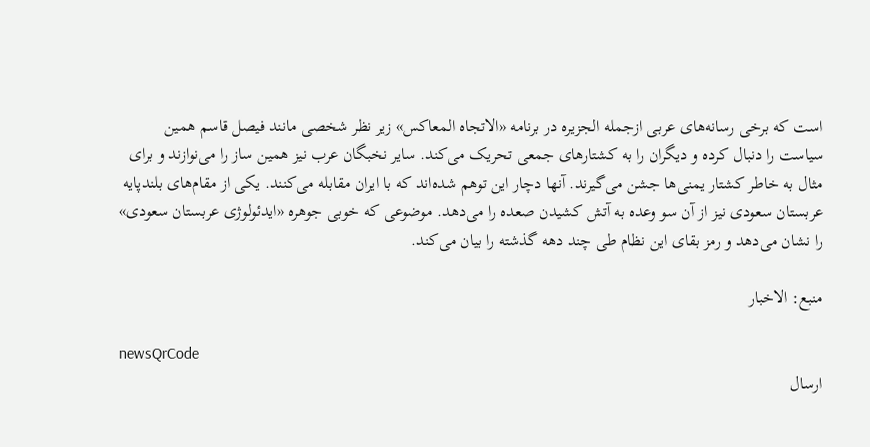است که برخی رسانه‌های عربی ازجمله الجزیره در برنامه «الاتجاه المعاکس» زیر نظر شخصی مانند فیصل قاسم همین سیاست را دنبال کرده و دیگران را به کشتارهای جمعی تحریک می‌کند. سایر نخبگان عرب نیز همین ساز را می‌نوازند و برای مثال به خاطر کشتار یمنی‌ها جشن می‌گیرند. آنها دچار این توهم شده‌اند که با ایران مقابله می‌کنند. یکی از مقام‌های بلندپایه عربستان سعودی نیز از آن سو وعده به آتش کشیدن صعده را می‌دهد. موضوعی که خوبی جوهره «ایدئولوژی عربستان سعودی» را نشان می‌دهد و رمز بقای این نظام طی چند دهه گذشته را بیان می‌کند.

منبع: الاخبار

newsQrCode
ارسال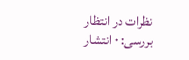نظرات در انتظار بررسی: ۰ انتشار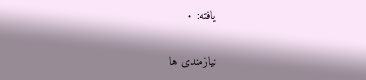یافته: ۰

نیازمندی ها